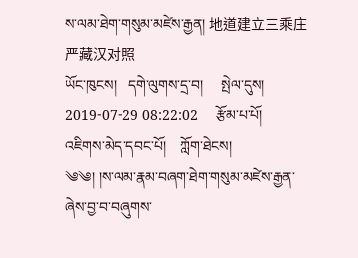ས་ལམ་ཐེག་གསུམ་མཛེས་རྒྱན། 地道建立三乘庄严藏汉对照
ཡོང་ཁུངས།   དགེ་ལུགས་དྲ་བ།     སྤེལ་དུས།  2019-07-29 08:22:02     རྩོམ་པ་པོ།   འཇིགས་མེད་དབང་པོ།    ཀློག་ཐེངས།
༄༄། །ས་ལམ་རྣམ་བཞག་ཐེག་གསུམ་མཛེས་རྒྱན་ཞེས་བྱ་བ་བཞུགས་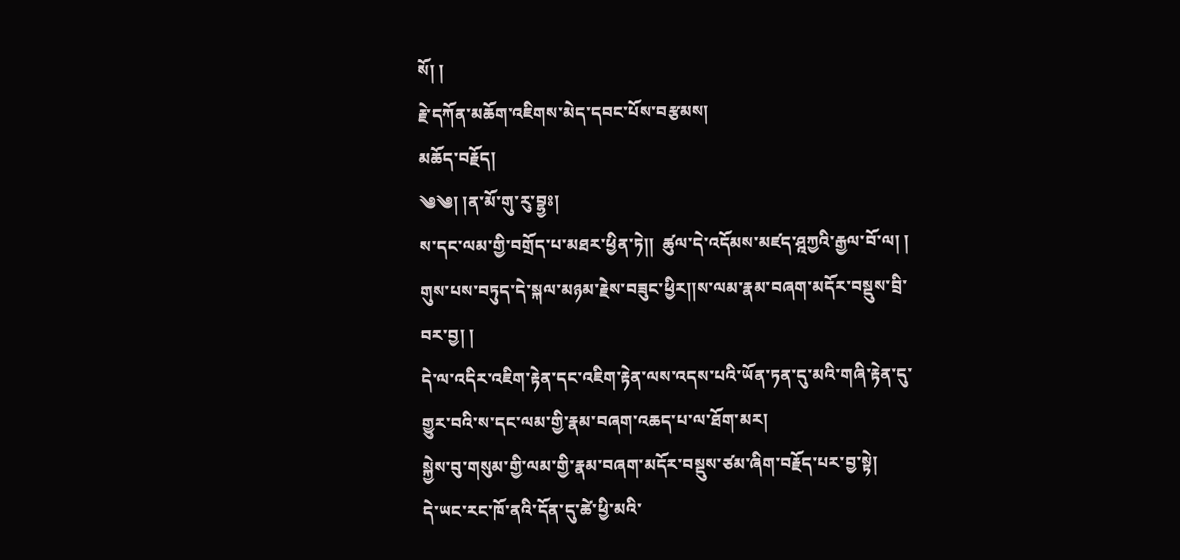སོ། །
རྗེ་དཀོན་མཆོག་འཇིགས་མེད་དབང་པོས་བརྩམས།
མཆོད་བརྗོད།
༄༄། །ན་མོ་གུ་རུ་བྷྱཿ།
ས་དང་ལམ་གྱི་བགྲོད་པ་མཐར་ཕྱིན་ཏེ།།  ཚུལ་དེ་འདོམས་མཛད་ཤྰཀྱའི་རྒྱལ་བོ་ལ། །
གུས་པས་བཏུད་དེ་སྐལ་མཉམ་རྗེས་བཟུང་ཕྱིར།།ས་ལམ་རྣམ་བཞག་མདོར་བསྡུས་བྲི་བར་བྱ། །
དེ་ལ་འདིར་འཇིག་རྟེན་དང་འཇིག་རྟེན་ལས་འདས་པའི་ཡོན་ཏན་དུ་མའི་གཞི་རྟེན་དུ་གྱུར་བའི་ས་དང་ལམ་གྱི་རྣམ་བཞག་འཆད་པ་ལ་ཐོག་མར།
སྐྱེས་བུ་གསུམ་གྱི་ལམ་གྱི་རྣམ་བཞག་མདོར་བསྡུས་ཙམ་ཞིག་བརྗོད་པར་བྱ་སྟེ།
དེ་ཡང་རང་ཁོ་ནའི་དོན་དུ་ཚེ་ཕྱི་མའི་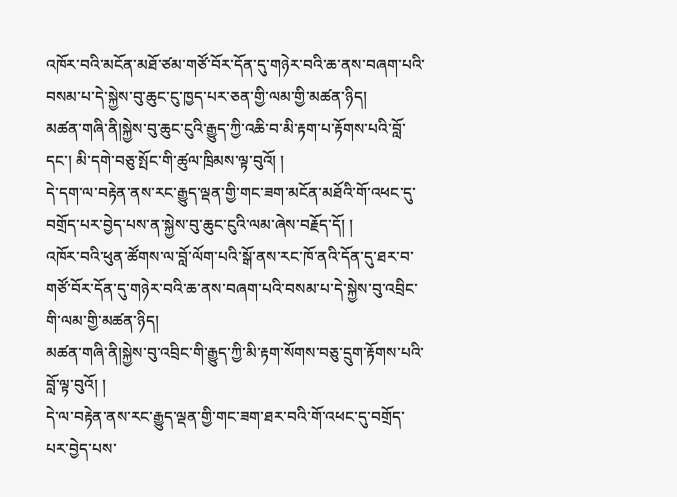འཁོར་བའི་མངོན་མཐོ་ཙམ་གཙོ་བོར་དོན་དུ་གཉེར་བའི་ཆ་ནས་བཞག་པའི་བསམ་པ་དེ་སྐྱེས་བུ་ཆུང་ངུ་ཁྱད་པར་ཅན་གྱི་ལམ་གྱི་མཚན་ཉིད།
མཚན་གཞི་ནི།སྐྱེས་བུ་ཆུང་ངུའི་རྒྱུད་ཀྱི་འཆི་བ་མི་རྟག་པ་རྟོགས་པའི་བློ་དང་། མི་དགེ་བཅུ་སྤོང་གི་ཚུལ་ཁྲིམས་ལྟ་བུའོ། །
དེ་དག་ལ་བརྟེན་ནས་རང་རྒྱུད་ལྡན་གྱི་གང་ཟག་མངོན་མཐོའི་གོ་འཕང་དུ་བགྲོད་པར་བྱེད་པས་ན་སྐྱེས་བུ་ཆུང་ངུའི་ལམ་ཞེས་བརྗོད་དོ། །
འཁོར་བའི་ཕུན་ཚོགས་ལ་བློ་ལོག་པའི་སྒོ་ནས་རང་ཁོ་ནའི་དོན་དུ་ཐར་བ་གཙོ་བོར་དོན་དུ་གཉེར་བའི་ཆ་ནས་བཞག་པའི་བསམ་པ་དེ་སྐྱེས་བུ་འབྲིང་གི་ལམ་གྱི་མཚན་ཉིད།
མཚན་གཞི་ནི།སྐྱེས་བུ་འབྲིང་གི་རྒྱུད་ཀྱི་མི་རྟག་སོགས་བཅུ་དྲུག་རྟོགས་པའི་བློ་ལྟ་བུའོ། །
དེ་ལ་བརྟེན་ནས་རང་རྒྱུད་ལྡན་གྱི་གང་ཟག་ཐར་བའི་གོ་འཕང་དུ་བགྲོད་པར་བྱེད་པས་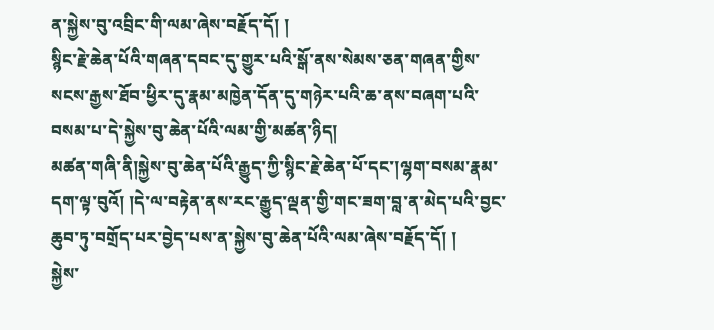ན་སྐྱེས་བུ་འབྲིང་གི་ལམ་ཞེས་བརྗོད་དོ། །
སྙིང་རྗེ་ཆེན་པོའི་གཞན་དབང་དུ་གྱུར་པའི་སྒོ་ནས་སེམས་ཅན་གཞན་གྱིས་སངས་རྒྱས་ཐོབ་ཕྱིར་དུ་རྣམ་མཁྱེན་དོན་དུ་གཉེར་པའི་ཆ་ནས་བཞག་པའི་བསམ་པ་དེ་སྐྱེས་བུ་ཆེན་པོའི་ལམ་གྱི་མཚན་ཉིད།
མཚན་གཞི་ནི།སྐྱེས་བུ་ཆེན་པོའི་རྒྱུད་ཀྱི་སྙིང་རྗེ་ཆེན་པོ་དང་།ལྷག་བསམ་རྣམ་དག་ལྟ་བུའོ། །དེ་ལ་བརྟེན་ནས་རང་རྒྱུད་ལྡན་གྱི་གང་ཟག་བླ་ན་མེད་པའི་བྱང་ཆུབ་ཏུ་བགྲོད་པར་བྱེད་པས་ན་སྐྱེས་བུ་ཆེན་པོའི་ལམ་ཞེས་བརྗོད་དོ། །
སྐྱེས་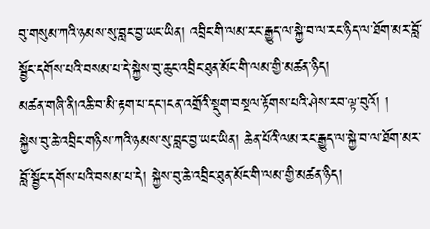བུ་གསུམ་ཀའི་ཉམས་སུ་བླང་བྱ་ཡང་ཡིན། འབྲིང་གི་ལམ་རང་རྒྱུད་ལ་སྐྱེ་བ་ལ་རང་ཉིད་ལ་ཐོག་མར་བློ་སྦྱོང་དགོས་པའི་བསམ་པ་དེ་སྐྱེས་བུ་ཆུང་འབྲིང་ཐུན་མོང་གི་ལམ་གྱི་མཚན་ཉིད།
མཚན་གཞི་ནི།འཆི་བ་མི་རྟག་པ་དང་།ངན་འགྲོའི་སྡུག་བསྔལ་རྟོགས་པའི་ཤེས་རབ་ལྟ་བུའོ། །
སྐྱེས་བུ་ཆེ་འབྲིང་གཉིས་ཀའི་ཉམས་སུ་བླང་བྱ་ཡང་ཡིན། ཆེན་པོའི་ལམ་རང་རྒྱུད་ལ་སྐྱེ་བ་ལ་ཐོག་མར་བློ་སྦྱོང་དགོས་པའི་བསམ་པ་དེ། སྐྱེས་བུ་ཆེ་འབྲིང་ཐུན་མོང་གི་ལམ་གྱི་མཚན་ཉིད།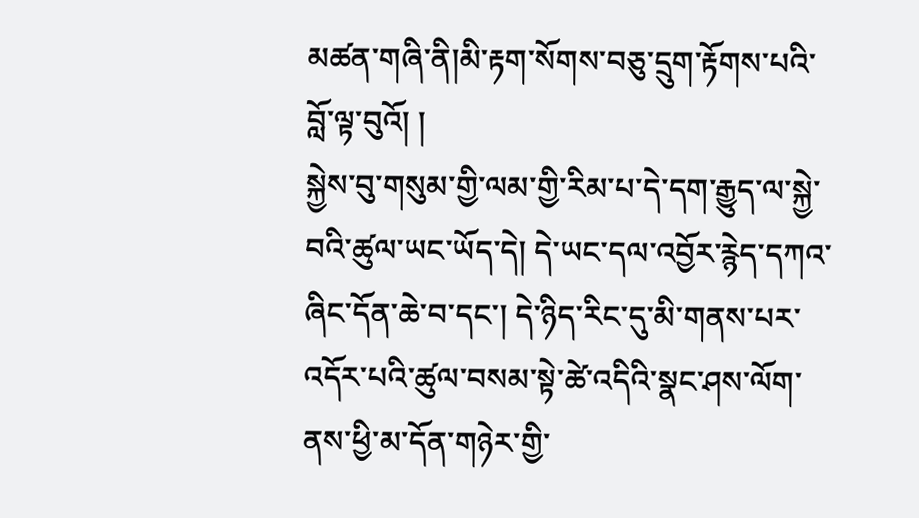མཚན་གཞི་ནི།མི་རྟག་སོགས་བཅུ་དྲུག་རྟོགས་པའི་བློ་ལྟ་བུའོ། །
སྐྱེས་བུ་གསུམ་གྱི་ལམ་གྱི་རིམ་པ་དེ་དག་རྒྱུད་ལ་སྐྱེ་བའི་ཚུལ་ཡང་ཡོད་དེ། དེ་ཡང་དལ་འབྱོར་རྙེད་དཀའ་ཞིང་དོན་ཆེ་བ་དང་། དེ་ཉིད་རིང་དུ་མི་གནས་པར་འདོར་པའི་ཚུལ་བསམ་སྟེ་ཚེ་འདིའི་སྣང་ཤས་ལོག་ནས་ཕྱི་མ་དོན་གཉེར་གྱི་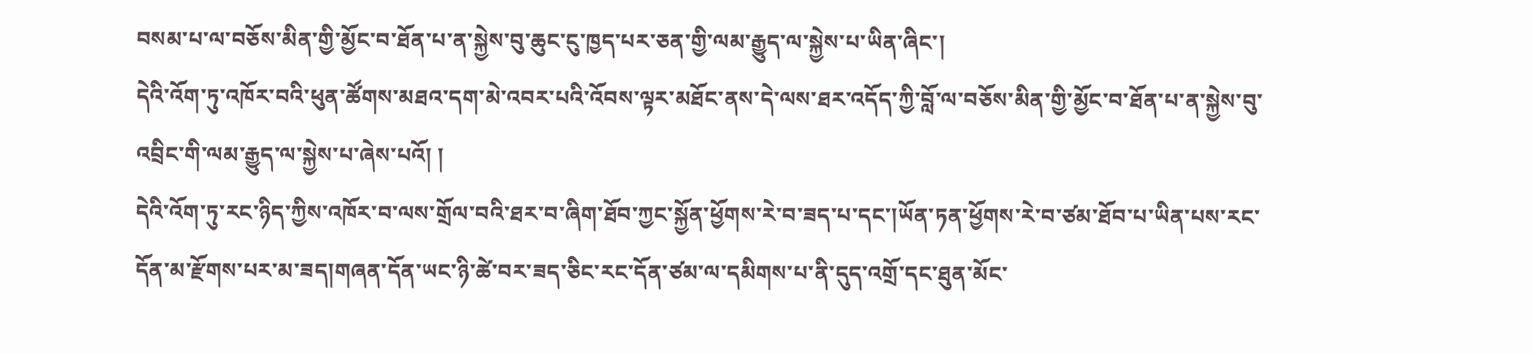བསམ་པ་ལ་བཅོས་མིན་གྱི་མྱོང་བ་ཐོན་པ་ན་སྐྱེས་བུ་ཆུང་ངུ་ཁྱད་པར་ཅན་གྱི་ལམ་རྒྱུད་ལ་སྐྱེས་པ་ཡིན་ཞིང་།
དེའི་འོག་ཏུ་འཁོར་བའི་ཕུན་ཚོགས་མཐའ་དག་མེ་འབར་པའི་འོབས་ལྟར་མཐོང་ནས་དེ་ལས་ཐར་འདོད་ཀྱི་བློ་ལ་བཅོས་མིན་གྱི་མྱོང་བ་ཐོན་པ་ན་སྐྱེས་བུ་འབྲིང་གི་ལམ་རྒྱུད་ལ་སྐྱེས་པ་ཞེས་པའོ། །
དེའི་འོག་ཏུ་རང་ཉིད་ཀྱིས་འཁོར་བ་ལས་གྲོལ་བའི་ཐར་བ་ཞིག་ཐོབ་ཀྱང་སྐྱོན་ཕྱོགས་རེ་བ་ཟད་པ་དང་།ཡོན་ཏན་ཕྱོགས་རེ་བ་ཙམ་ཐོབ་པ་ཡིན་པས་རང་དོན་མ་རྫོགས་པར་མ་ཟད།གཞན་དོན་ཡང་ཉི་ཚེ་བར་ཟད་ཅིང་རང་དོན་ཙམ་ལ་དམིགས་པ་ནི་དུད་འགྲོ་དང་ཐུན་མོང་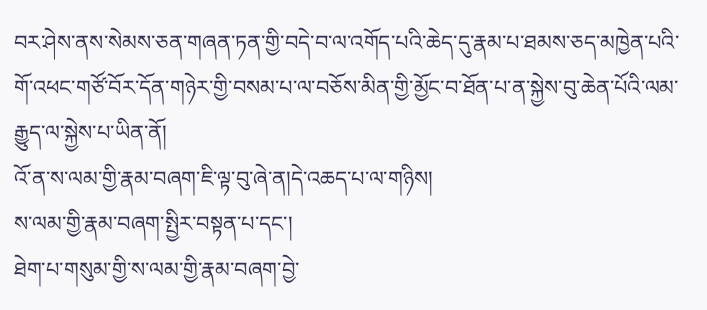བར་ཤེས་ནས་སེམས་ཅན་གཞན་ཏན་གྱི་བདེ་བ་ལ་འགོད་པའི་ཆེད་དུ་རྣམ་པ་ཐམས་ཅད་མཁྱེན་པའི་གོ་འཕང་གཙོ་བོར་དོན་གཉེར་གྱི་བསམ་པ་ལ་བཅོས་མིན་གྱི་མྱོང་བ་ཐོན་པ་ན་སྐྱེས་བུ་ཆེན་པོའི་ལམ་རྒྱུད་ལ་སྐྱེས་པ་ཡིན་ནོ།
འོ་ན་ས་ལམ་གྱི་རྣམ་བཞག་ཇི་ལྟ་བུ་ཞེ་ན།དེ་འཆད་པ་ལ་གཉིས།
ས་ལམ་གྱི་རྣམ་བཞག་སྤྱིར་བསྟན་པ་དང་།
ཐེག་པ་གསུམ་གྱི་ས་ལམ་གྱི་རྣམ་བཞག་བྱེ་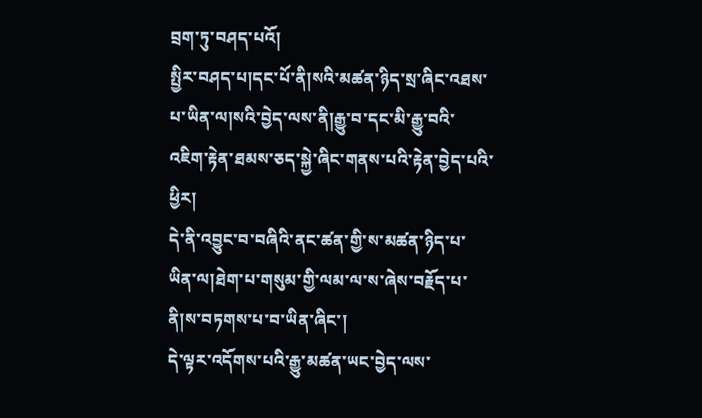བྲག་ཏུ་བཤད་པའོ།
སྤྱིར་བཤད་པ།དང་པོ་ནི།སའི་མཚན་ཉིད་སྲ་ཞིང་འཐས་པ་ཡིན་ལ།སའི་བྱེད་ལས་ནི།རྒྱུ་བ་དང་མི་རྒྱུ་བའི་འཇིག་རྟེན་ཐམས་ཅད་སྐྱེ་ཞིང་གནས་པའི་རྟེན་བྱེད་པའི་ཕྱིར།
དེ་ནི་འབྱུང་བ་བཞིའི་ནང་ཚན་གྱི་ས་མཚན་ཉིད་པ་ཡིན་ལ།ཐེག་པ་གསུམ་གྱི་ལམ་ལ་ས་ཞེས་བརྗོད་པ་ནི།ས་བཏགས་པ་བ་ཡིན་ཞིང་།
དེ་ལྟར་འདོགས་པའི་རྒྱུ་མཚན་ཡང་བྱེད་ལས་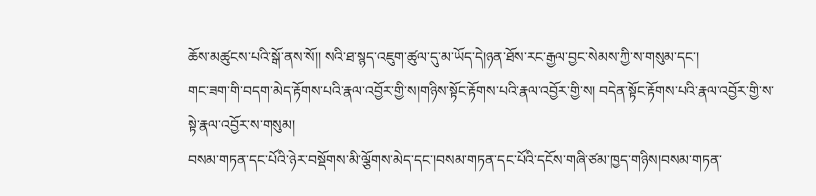ཆོས་མཚུངས་པའི་སྒོ་ནས་སོ།། སའི་ཐ་སྙད་འཇུག་ཚུལ་དུ་མ་ཡོད་དེ།ཉན་ཐོས་རང་རྒྱལ་བྱང་སེམས་ཀྱི་ས་གསུམ་དང་།
གང་ཟག་གི་བདག་མེད་རྟོགས་པའི་རྣལ་འབྱོར་གྱི་ས།གཉིས་སྟོང་རྟོགས་པའི་རྣལ་འབྱོར་གྱི་ས། བདེན་སྟོང་རྟོགས་པའི་རྣལ་འབྱོར་གྱི་ས་སྟེ་རྣལ་འབྱོར་ས་གསུམ།
བསམ་གཏན་དང་པོའི་ཉེར་བསྡོགས་མི་ལྕོགས་མེད་དང་།བསམ་གཏན་དང་པོའི་དངོས་གཞི་ཙམ་ཁྱད་གཉིས།བསམ་གཏན་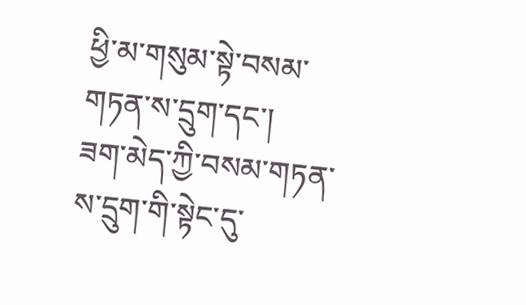ཕྱི་མ་གསུམ་སྟེ་བསམ་གཏན་ས་དྲུག་དང་།
ཟག་མེད་ཀྱི་བསམ་གཏན་ས་དྲུག་གི་སྟེང་དུ་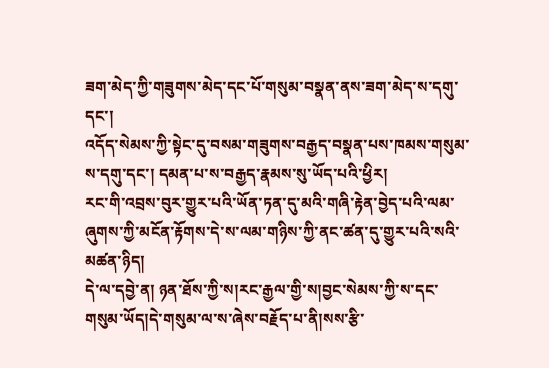ཟག་མེད་ཀྱི་གཟུགས་མེད་དང་པོ་གསུམ་བསྣན་ནས་ཟག་མེད་ས་དགུ་དང་།
འདོད་སེམས་ཀྱི་སྟེང་དུ་བསམ་གཟུགས་བརྒྱད་བསྣན་པས་ཁམས་གསུམ་ས་དགུ་དང་། དམན་པ་ས་བརྒྱད་རྣམས་སུ་ཡོད་པའི་ཕྱིར།
རང་གི་འབྲས་བུར་གྱུར་པའི་ཡོན་ཏན་དུ་མའི་གཞི་རྟེན་བྱེད་པའི་ལམ་ཞུགས་ཀྱི་མངོན་རྟོགས་དེ་ས་ལམ་གཉིས་ཀྱི་ནང་ཚན་དུ་གྱུར་པའི་སའི་མཚན་ཉིད།
དེ་ལ་དབྱེ་ན། ཉན་ཐོས་ཀྱི་ས།རང་རྒྱལ་གྱི་ས།བྱང་སེམས་ཀྱི་ས་དང་གསུམ་ཡོད།དེ་གསུམ་ལ་ས་ཞེས་བརྗོད་པ་ནི།སས་རྩི་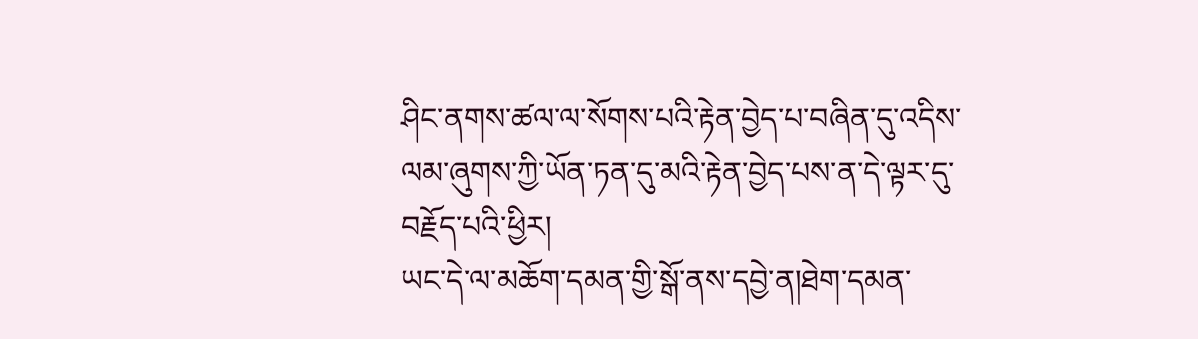ཤིང་ནགས་ཚལ་ལ་སོགས་པའི་རྟེན་བྱེད་པ་བཞིན་དུ་འདིས་ལམ་ཞུགས་ཀྱི་ཡོན་ཏན་དུ་མའི་རྟེན་བྱེད་པས་ན་དེ་ལྟར་དུ་བརྗོད་པའི་ཕྱིར།
ཡང་དེ་ལ་མཆོག་དམན་གྱི་སྒོ་ནས་དབྱེ་ན།ཐེག་དམན་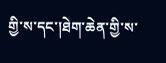གྱི་ས་དང་།ཐེག་ཆེན་གྱི་ས་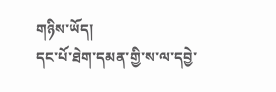གཉིས་ཡོད།
དང་པོ་ཐེག་དམན་གྱི་ས་ལ་དབྱེ་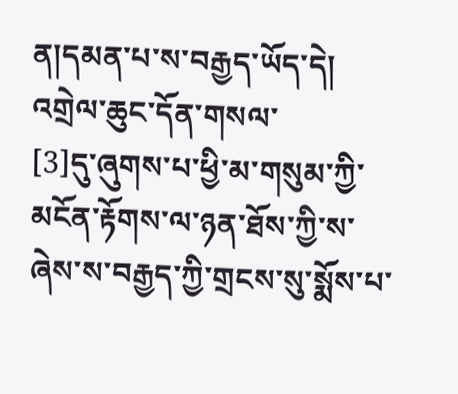ན།དམན་པ་ས་བརྒྱད་ཡོད་དེ།
འགྲེལ་ཆུང་དོན་གསལ་
[3]དུ་ཞུགས་པ་ཕྱི་མ་གསུམ་ཀྱི་མངོན་རྟོགས་ལ་ཉན་ཐོས་ཀྱི་ས་ཞེས་ས་བརྒྱད་ཀྱི་གྲངས་སུ་སྨོས་པ་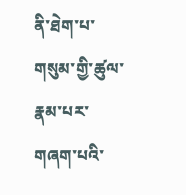ནི་ཐེག་པ་གསུམ་གྱི་ཚུལ་རྣམ་པར་གཞག་པའི་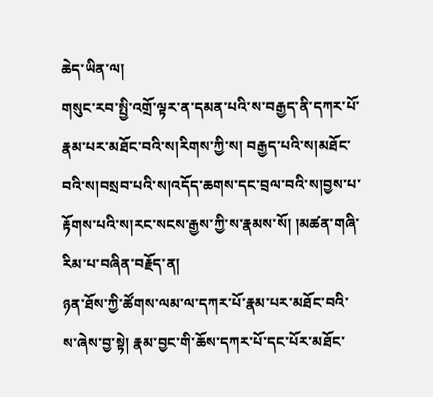ཆེད་ཡིན་ལ།
གསུང་རབ་སྤྱི་འགྲོ་ལྟར་ན་དམན་པའི་ས་བརྒྱད་ནི་དཀར་པོ་རྣམ་པར་མཐོང་བའི་ས།རིགས་ཀྱི་ས། བརྒྱད་པའི་ས།མཐོང་བའི་ས།བསྲབ་པའི་ས།འདོད་ཆགས་དང་བྲལ་བའི་ས།བྱས་པ་རྟོགས་པའི་ས།རང་སངས་རྒྱས་ཀྱི་ས་རྣམས་སོ། །མཚན་གཞི་རིམ་པ་བཞིན་བརྗོད་ན།
ཉན་ཐོས་ཀྱི་ཚོགས་ལམ་ལ་དཀར་པོ་རྣམ་པར་མཐོང་བའི་ས་ཞེས་བྱ་སྟེ། རྣམ་བྱང་གི་ཆོས་དཀར་པོ་དང་པོར་མཐོང་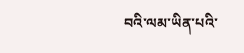བའི་ལམ་ཡིན་པའི་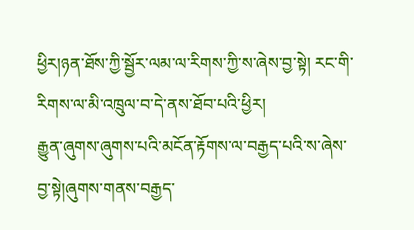ཕྱིར།ཉན་ཐོས་ཀྱི་སྦྱོར་ལམ་ལ་རིགས་ཀྱི་ས་ཞེས་བྱ་སྟེ། རང་གི་རིགས་ལ་མི་འཁྲུལ་བ་དེ་ནས་ཐོབ་པའི་ཕྱིར།
རྒྱུན་ཞུགས་ཞུགས་པའི་མངོན་རྟོགས་ལ་བརྒྱད་པའི་ས་ཞེས་བྱ་སྟེ།ཞུགས་གནས་བརྒྱད་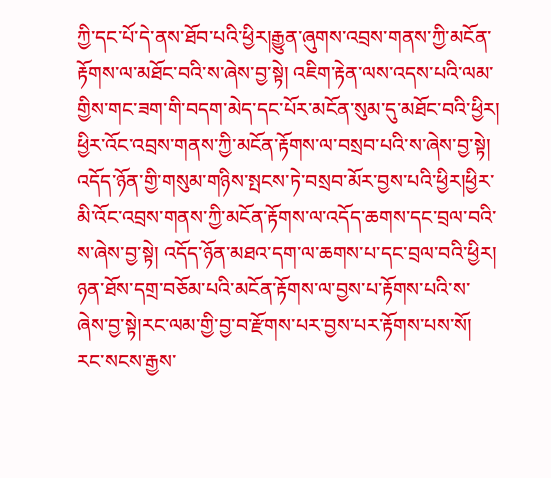ཀྱི་དང་པོ་དེ་ནས་ཐོབ་པའི་ཕྱིར།རྒྱུན་ཞུགས་འབྲས་གནས་ཀྱི་མངོན་རྟོགས་ལ་མཐོང་བའི་ས་ཞེས་བྱ་སྟེ། འཇིག་རྟེན་ལས་འདས་པའི་ལམ་གྱིས་གང་ཟག་གི་བདག་མེད་དང་པོར་མངོན་སུམ་དུ་མཐོང་བའི་ཕྱིར།
ཕྱིར་འོང་འབྲས་གནས་ཀྱི་མངོན་རྟོགས་ལ་བསྲབ་པའི་ས་ཞེས་བྱ་སྟེ། འདོད་ཉོན་གྱི་གསུམ་གཉིས་སྤངས་ཏེ་བསྲབ་མོར་བྱས་པའི་ཕྱིར།ཕྱིར་མི་འོང་འབྲས་གནས་ཀྱི་མངོན་རྟོགས་ལ་འདོད་ཆགས་དང་བྲལ་བའི་ས་ཞེས་བྱ་སྟེ། འདོད་ཉོན་མཐའ་དག་ལ་ཆགས་པ་དང་བྲལ་བའི་ཕྱིར།
ཉན་ཐོས་དགྲ་བཅོམ་པའི་མངོན་རྟོགས་ལ་བྱས་པ་རྟོགས་པའི་ས་ཞེས་བྱ་སྟེ།རང་ལམ་གྱི་བྱ་བ་རྫོགས་པར་བྱས་པར་རྟོགས་པས་སོ།
རང་སངས་རྒྱས་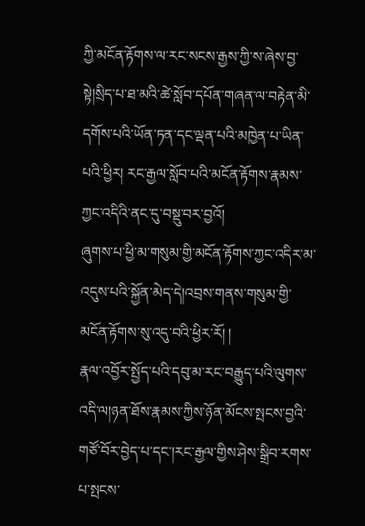ཀྱི་མངོན་རྟོགས་ལ་རང་སངས་རྒྱས་ཀྱི་ས་ཞེས་བྱ་སྟེ།སྲིད་པ་ཐ་མའི་ཚེ་སློབ་དཔོན་གཞན་ལ་བརྟེན་མི་དགོས་པའི་ཡོན་ཏན་དང་ལྡན་པའི་མཁྱེན་པ་ཡིན་པའི་ཕྱིར། རང་རྒྱལ་སློབ་པའི་མངོན་རྟོགས་རྣམས་ཀྱང་འདིའི་ནང་དུ་བསྡུ་བར་བྱའོ།
ཞུགས་པ་ཕྱི་མ་གསུམ་གྱི་མངོན་རྟོགས་ཀྱང་འདིར་མ་འདུས་པའི་སྐྱོན་མེད་དེ།འབྲས་གནས་གསུམ་གྱི་མངོན་རྟོགས་སུ་འདུ་བའི་ཕྱིར་རོ། །
རྣལ་འབྱོར་སྤྱོད་པའི་དབུ་མ་རང་བརྒྱུད་པའི་ལུགས་འདི་ལ།ཉན་ཐོས་རྣམས་ཀྱིས་ཉོན་མོངས་སྤངས་བྱའི་གཙོ་བོར་བྱེད་པ་དང་།རང་རྒྱལ་གྱིས་ཤེས་སྒྲིབ་རགས་པ་སྤངས་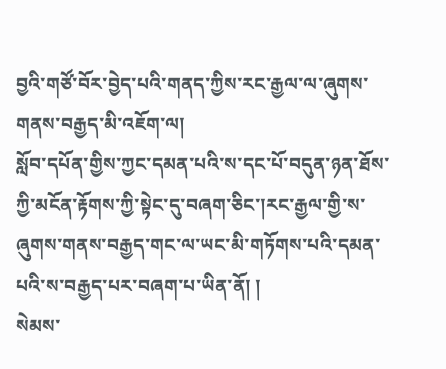བྱའི་གཙོ་བོར་བྱེད་པའི་གནད་ཀྱིས་རང་རྒྱལ་ལ་ཞུགས་གནས་བརྒྱད་མི་འཇོག་ལ།
སློབ་དཔོན་གྱིས་ཀྱང་དམན་པའི་ས་དང་པོ་བདུན་ཉན་ཐོས་ཀྱི་མངོན་རྟོགས་ཀྱི་སྟེང་དུ་བཞག་ཅིང་།རང་རྒྱལ་གྱི་ས་ཞུགས་གནས་བརྒྱད་གང་ལ་ཡང་མི་གཏོགས་པའི་དམན་པའི་ས་བརྒྱད་པར་བཞག་པ་ཡིན་ནོ། །
སེམས་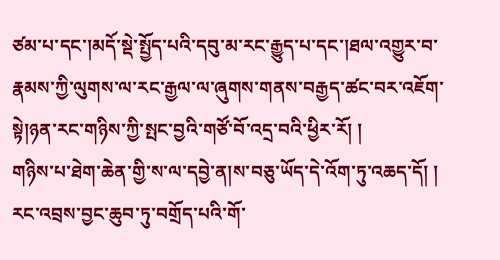ཙམ་པ་དང་།མདོ་སྡེ་སྤྱོད་པའི་དབུ་མ་རང་རྒྱུད་པ་དང་།ཐལ་འགྱུར་བ་རྣམས་ཀྱི་ལུགས་ལ་རང་རྒྱལ་ལ་ཞུགས་གནས་བརྒྱད་ཚང་བར་འཇོག་སྟེ།ཉན་རང་གཉིས་ཀྱི་སྤང་བྱའི་གཙོ་བོ་འདྲ་བའི་ཕྱིར་རོ། །
གཉིས་པ་ཐེག་ཆེན་གྱི་ས་ལ་དབྱེ་ན།ས་བཅུ་ཡོད་དེ་འོག་ཏུ་འཆད་དོ། །
རང་འབྲས་བྱང་ཆུབ་ཏུ་བགྲོད་པའི་གོ་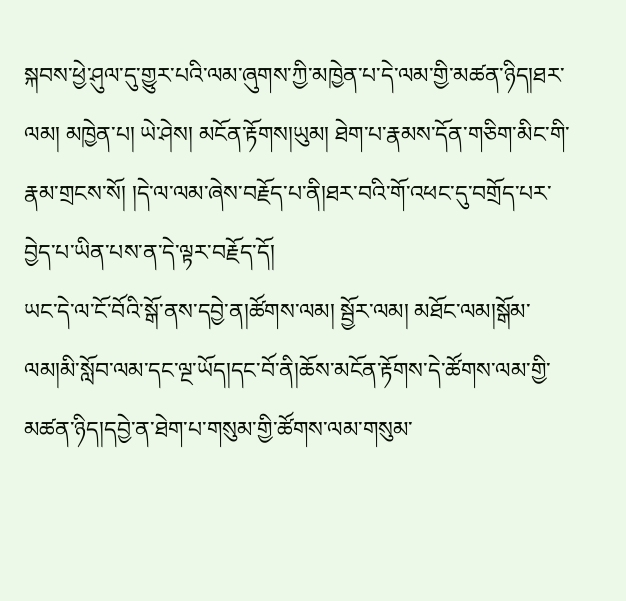སྐབས་ཕྱེ་ཤུལ་དུ་གྱུར་པའི་ལམ་ཞུགས་ཀྱི་མཁྱེན་པ་དེ་ལམ་གྱི་མཚན་ཉིད།ཐར་ལམ། མཁྱེན་པ། ཡེ་ཤེས། མངོན་རྟོགས།ཡུམ། ཐེག་པ་རྣམས་དོན་གཅིག་མིང་གི་རྣམ་གྲངས་སོ། །དེ་ལ་ལམ་ཞེས་བརྗོད་པ་ནི།ཐར་བའི་གོ་འཕང་དུ་བགྲོད་པར་བྱེད་པ་ཡིན་པས་ན་དེ་ལྟར་བརྗོད་དོ།
ཡང་དེ་ལ་ངོ་བོའི་སྒོ་ནས་དབྱེ་ན།ཚོགས་ལམ། སྦྱོར་ལམ། མཐོང་ལམ།སྒོམ་ལམ།མི་སློབ་ལམ་དང་ལྔ་ཡོད།དང་བོ་ནི།ཆོས་མངོན་རྟོགས་དེ་ཚོགས་ལམ་གྱི་མཚན་ཉིད།དབྱེ་ན་ཐེག་པ་གསུམ་གྱི་ཚོགས་ལམ་གསུམ་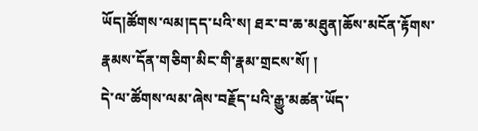ཡོད།ཚོགས་ལམ།དད་པའི་ས། ཐར་བ་ཆ་མཐུན།ཆོས་མངོན་རྟོགས་རྣམས་དོན་གཅིག་མིང་གི་རྣམ་གྲངས་སོ། །
དེ་ལ་ཚོགས་ལམ་ཞེས་བརྗོད་པའི་རྒྱུ་མཚན་ཡོད་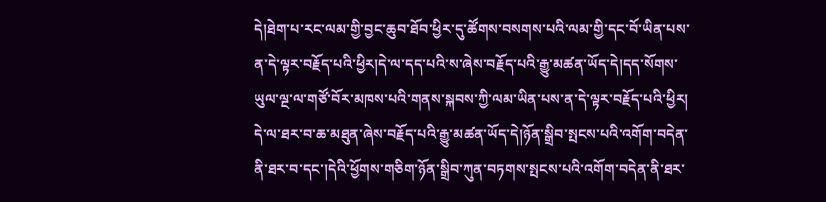དེ།ཐེག་པ་རང་ལམ་གྱི་བྱང་ཆུབ་ཐོབ་ཕྱིར་དུ་ཚོགས་བསགས་པའི་ལམ་གྱི་དང་བོ་ཡིན་པས་ན་དེ་ལྟར་བརྗོད་པའི་ཕྱིར།དེ་ལ་དད་པའི་ས་ཞེས་བརྗོད་པའི་རྒྱུ་མཚན་ཡོད་དེ།དད་སོགས་ཡུལ་ལྔ་ལ་གཙོ་བོར་མཁས་པའི་གནས་སྐབས་ཀྱི་ལམ་ཡིན་པས་ན་དེ་ལྟར་བརྗོད་པའི་ཕྱིར།
དེ་ལ་ཐར་བ་ཆ་མཐུན་ཞེས་བརྗོད་པའི་རྒྱུ་མཚན་ཡོད་དེ།ཉོན་སྒྲིབ་སྤངས་པའི་འགོག་བདེན་ནི་ཐར་བ་དང་།དེའི་ཕྱོགས་གཅིག་ཉོན་སྒྲིབ་ཀུན་བཏགས་སྤངས་པའི་འགོག་བདེན་ནི་ཐར་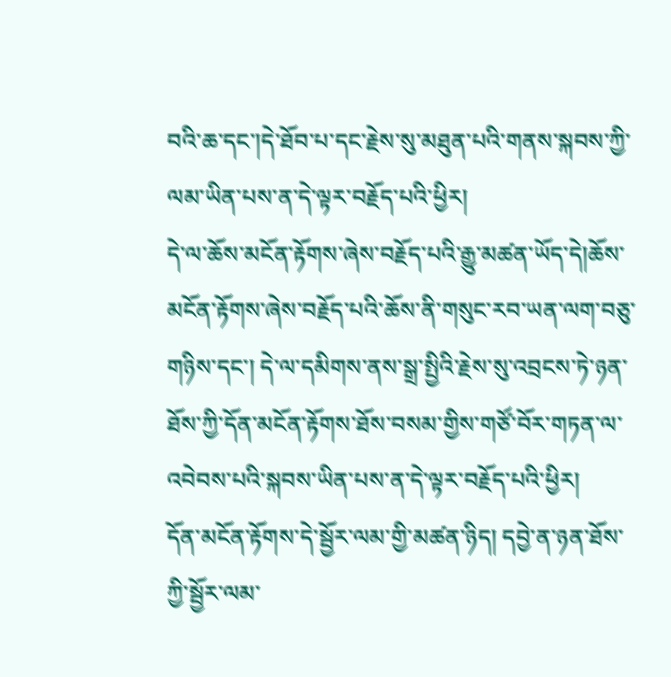བའི་ཆ་དང་།དེ་ཐོབ་པ་དང་རྗེས་སུ་མཐུན་པའི་གནས་སྐབས་ཀྱི་ལམ་ཡིན་པས་ན་དེ་ལྟར་བརྗོད་པའི་ཕྱིར།
དེ་ལ་ཆོས་མངོན་རྟོགས་ཞེས་བརྗོད་པའི་རྒྱུ་མཚན་ཡོད་དེ།ཆོས་མངོན་རྟོགས་ཞེས་བརྗོད་པའི་ཆོས་ནི་གསུང་རབ་ཡན་ལག་བཅུ་གཉིས་དང་། དེ་ལ་དམིགས་ནས་སྒྲ་སྤྱིའི་རྗེས་སུ་འབྲངས་ཏེ་ཉན་ཐོས་ཀྱི་དོན་མངོན་རྟོགས་ཐོས་བསམ་གྱིས་གཙོ་བོར་གཏན་ལ་འབེབས་པའི་སྐབས་ཡིན་པས་ན་དེ་ལྟར་བརྗོད་པའི་ཕྱིར།
དོན་མངོན་རྟོགས་དེ་སྦྱོར་ལམ་གྱི་མཚན་ཉིད། དབྱེ་ན་ཉན་ཐོས་ཀྱི་སྦྱོར་ལམ་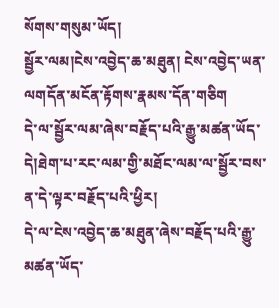སོགས་གསུམ་ཡོད།
སྦྱོར་ལམ།ངེས་འབྱེད་ཆ་མཐུན། ངེས་འབྱེད་ཡན་ལགདོན་མངོན་རྟོགས་རྣམས་དོན་གཅིག
དེ་ལ་སྦྱོར་ལམ་ཞེས་བརྗོད་པའི་རྒྱུ་མཚན་ཡོད་དེ།ཐེག་པ་རང་ལམ་གྱི་མཐོང་ལམ་ལ་སྦྱོར་བས་ན་དེ་ལྟར་བརྗོད་པའི་ཕྱིར།
དེ་ལ་ངེས་འབྱེད་ཆ་མཐུན་ཞེས་བརྗོད་པའི་རྒྱུ་མཚན་ཡོད་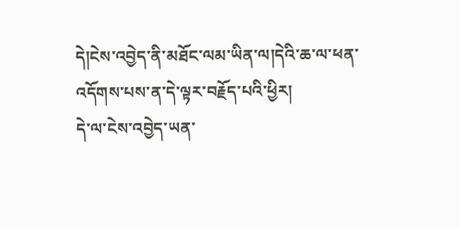དེ།ངེས་འབྱེད་ནི་མཐོང་ལམ་ཡིན་ལ།དེའི་ཆ་ལ་ཕན་འདོགས་པས་ན་དེ་ལྟར་བརྗོད་པའི་ཕྱིར།
དེ་ལ་ངེས་འབྱེད་ཡན་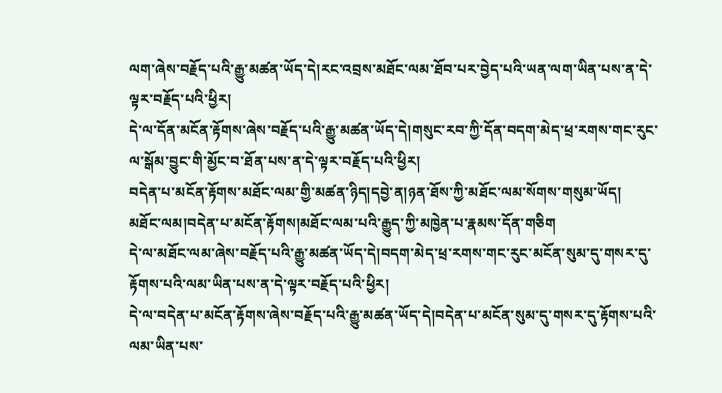ལག་ཞེས་བརྗོད་པའི་རྒྱུ་མཚན་ཡོད་དེ།རང་འབྲས་མཐོང་ལམ་ཐོབ་པར་བྱེད་པའི་ཡན་ལག་ཡིན་པས་ན་དེ་ལྟར་བརྗོད་པའི་ཕྱིར།
དེ་ལ་དོན་མངོན་རྟོགས་ཞེས་བརྗོད་པའི་རྒྱུ་མཚན་ཡོད་དེ།གསུང་རབ་ཀྱི་དོན་བདག་མེད་ཕྲ་རགས་གང་རུང་ལ་སྒོམ་བྱུང་གི་མྱོང་བ་ཐོན་པས་ན་དེ་ལྟར་བརྗོད་པའི་ཕྱིར།
བདེན་པ་མངོན་རྟོགས་མཐོང་ལམ་གྱི་མཚན་ཉིད།དབྱེ་ན།ཉན་ཐོས་ཀྱི་མཐོང་ལམ་སོགས་གསུམ་ཡོད།
མཐོང་ལམ།བདེན་པ་མངོན་རྟོགས།མཐོང་ལམ་པའི་རྒྱུད་ཀྱི་མཁྱེན་པ་རྣམས་དོན་གཅིག
དེ་ལ་མཐོང་ལམ་ཞེས་བརྗོད་པའི་རྒྱུ་མཚན་ཡོད་དེ།བདག་མེད་ཕྲ་རགས་གང་རུང་མངོན་སུམ་དུ་གསར་དུ་རྟོགས་པའི་ལམ་ཡིན་པས་ན་དེ་ལྟར་བརྗོད་པའི་ཕྱིར།
དེ་ལ་བདེན་པ་མངོན་རྟོགས་ཞེས་བརྗོད་པའི་རྒྱུ་མཚན་ཡོད་དེ།བདེན་པ་མངོན་སུམ་དུ་གསར་དུ་རྟོགས་པའི་ལམ་ཡིན་པས་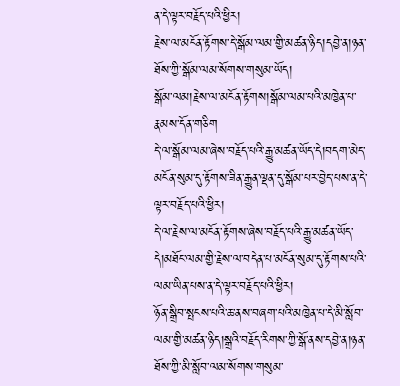ན་དེ་ལྟར་བརྗོད་པའི་ཕྱིར།
རྗེས་ལ་མངོན་རྟོགས་དེ་སྒོམ་ལམ་གྱི་མཚན་ཉིད།དབྱེ་ན།ཉན་ཐོས་ཀྱི་སྒོམ་ལམ་སོགས་གསུམ་ཡོད།
སྒོམ་ལམ།རྗེས་ལ་མངོན་རྟོགས།སྒོམ་ལམ་པའི་མཁྱེན་པ་རྣམས་དོན་གཅིག
དེ་ལ་སྒོམ་ལམ་ཞེས་བརྗོད་པའི་རྒྱུ་མཚན་ཡོད་དེ།བདག་མེད་མངོན་སུམ་དུ་རྟོགས་ཟིན་རྒྱུན་ལྡན་དུ་སྒོམ་པར་བྱེད་པས་ན་དེ་ལྟར་བརྗོད་པའི་ཕྱིར།
དེ་ལ་རྗེས་ལ་མངོན་རྟོགས་ཞེས་བརྗོད་པའི་རྒྱུ་མཚན་ཡོད་དེ།མཐོང་ལམ་གྱི་རྗེས་ལ་བདེན་པ་མངོན་སུམ་དུ་རྟོགས་པའི་ལམ་ཡིན་པས་ན་དེ་ལྟར་བརྗོད་པའི་ཕྱིར།
ཉོན་སྒྲིབ་སྤངས་པའི་ཆ་ནས་བཞག་པའི་མཁྱེན་པ་དེ་མི་སློབ་ལམ་གྱི་མཚན་ཉིད།སྒྲའི་བརྗོད་རིགས་ཀྱི་སྒོ་ནས་དབྱེ་ན།ཉན་ཐོས་ཀྱི་མི་སློབ་ལམ་སོགས་གསུམ་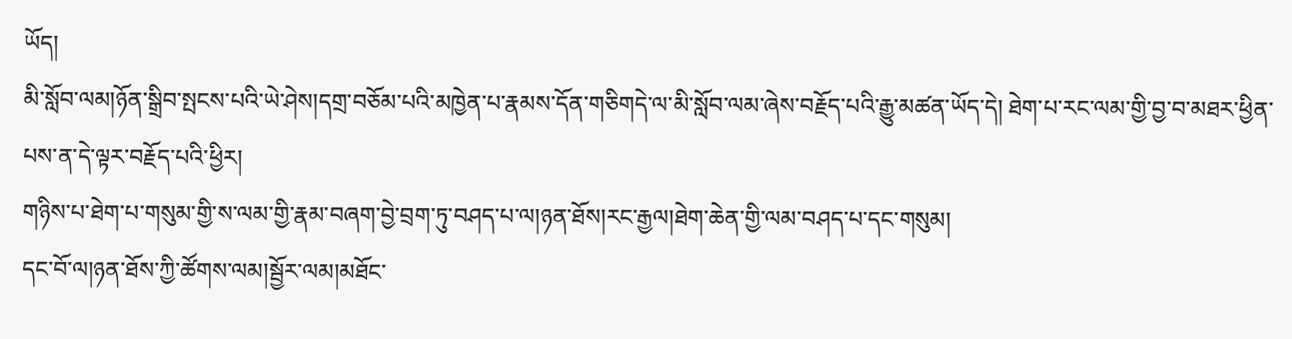ཡོད།
མི་སློབ་ལམ།ཉོན་སྒྲིབ་སྤངས་པའི་ཡེ་ཤེས།དགྲ་བཅོམ་པའི་མཁྱེན་པ་རྣམས་དོན་གཅིགདེ་ལ་མི་སློབ་ལམ་ཞེས་བརྗོད་པའི་རྒྱུ་མཚན་ཡོད་དེ། ཐེག་པ་རང་ལམ་གྱི་བྱ་བ་མཐར་ཕྱིན་པས་ན་དེ་ལྟར་བརྗོད་པའི་ཕྱིར།
གཉིས་པ་ཐེག་པ་གསུམ་གྱི་ས་ལམ་གྱི་རྣམ་བཞག་བྱེ་བྲག་ཏུ་བཤད་པ་ལ།ཉན་ཐོས།རང་རྒྱལ།ཐེག་ཆེན་གྱི་ལམ་བཤད་པ་དང་གསུམ།
དང་བོ་ལ།ཉན་ཐོས་ཀྱི་ཚོགས་ལམ།སྦྱོར་ལམ།མཐོང་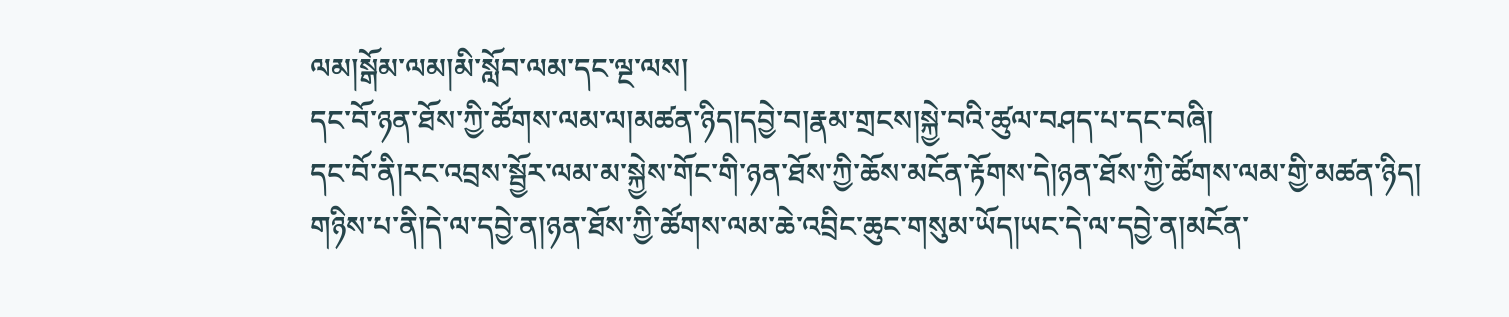ལམ།སྒོམ་ལམ།མི་སློབ་ལམ་དང་ལྔ་ལས།
དང་བོ་ཉན་ཐོས་ཀྱི་ཚོགས་ལམ་ལ།མཚན་ཉིད།དབྱེ་བ།རྣམ་གྲངས།སྐྱེ་བའི་ཚུལ་བཤད་པ་དང་བཞི།
དང་བོ་ནི།རང་འབྲས་སྦྱོར་ལམ་མ་སྐྱེས་གོང་གི་ཉན་ཐོས་ཀྱི་ཆོས་མངོན་རྟོགས་དེ།ཉན་ཐོས་ཀྱི་ཚོགས་ལམ་གྱི་མཚན་ཉིད།
གཉིས་པ་ནི།དེ་ལ་དབྱེ་ན།ཉན་ཐོས་ཀྱི་ཚོགས་ལམ་ཆེ་འབྲིང་ཆུང་གསུམ་ཡོད།ཡང་དེ་ལ་དབྱེ་ན།མངོན་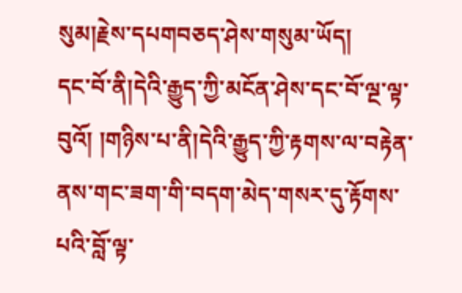སུམ།རྗེས་དཔགབཅད་ཤེས་གསུམ་ཡོད།
དང་བོ་ནི།དེའི་རྒྱུད་ཀྱི་མངོན་ཤེས་དང་བོ་ལྔ་ལྟ་བུའོ། །གཉིས་པ་ནི།དེའི་རྒྱུད་ཀྱི་རྟགས་ལ་བརྟེན་ནས་གང་ཟག་གི་བདག་མེད་གསར་དུ་རྟོགས་པའི་བློ་ལྟ་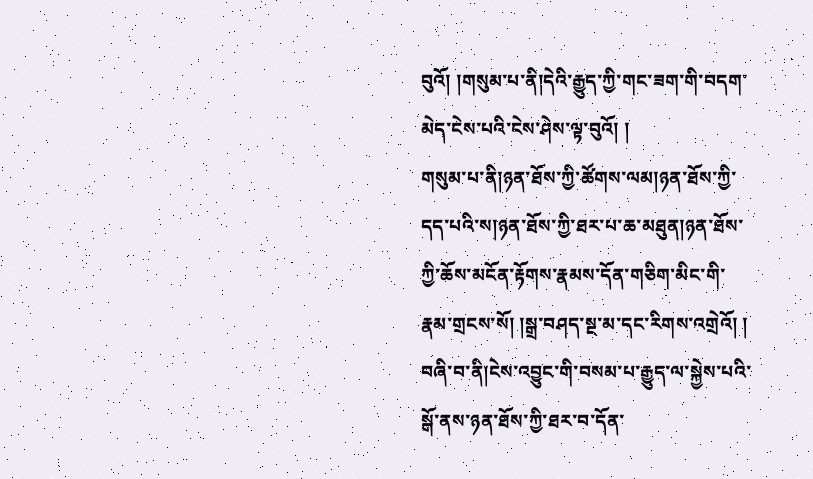བུའོ། །གསུམ་པ་ནི།དེའི་རྒྱུད་ཀྱི་གང་ཟག་གི་བདག་མེད་ངེས་པའི་ངེས་ཤེས་ལྟ་བུའོ། །
གསུམ་པ་ནི།ཉན་ཐོས་ཀྱི་ཚོགས་ལམ།ཉན་ཐོས་ཀྱི་དད་པའི་ས།ཉན་ཐོས་ཀྱི་ཐར་པ་ཆ་མཐུན།ཉན་ཐོས་ཀྱི་ཆོས་མངོན་རྟོགས་རྣམས་དོན་གཅིག་མིང་གི་རྣམ་གྲངས་སོ། །སྒྲ་བཤད་སྔ་མ་དང་རིགས་འགྲེའོ། །
བཞི་བ་ནི།ངེས་འབྱུང་གི་བསམ་པ་རྒྱུད་ལ་སྐྱེས་པའི་སྒོ་ནས་ཉན་ཐོས་ཀྱི་ཐར་བ་དོན་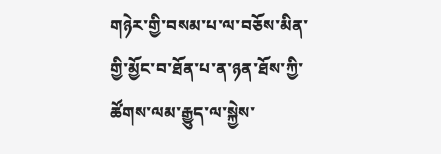གཉེར་གྱི་བསམ་པ་ལ་བཅོས་མིན་གྱི་མྱོང་བ་ཐོན་པ་ན་ཉན་ཐོས་ཀྱི་ཚོགས་ལམ་རྒྱུད་ལ་སྐྱེས་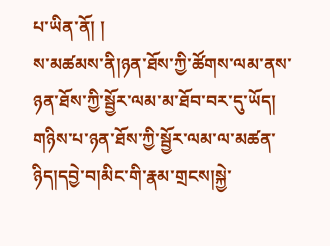པ་ཡིན་ནོ། །
ས་མཚམས་ནི།ཉན་ཐོས་ཀྱི་ཚོགས་ལམ་ནས་ཉན་ཐོས་ཀྱི་སྦྱོར་ལམ་མ་ཐོབ་བར་དུ་ཡོད།
གཉིས་པ་ཉན་ཐོས་ཀྱི་སྦྱོར་ལམ་ལ་མཚན་ཉིད།དབྱེ་བ།མིང་གི་རྣམ་གྲངས།སྐྱེ་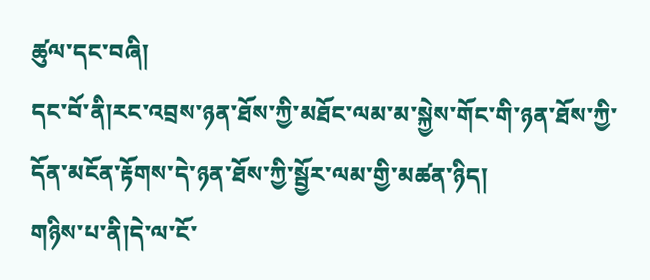ཚུལ་དང་བཞི།
དང་བོ་ནི།རང་འབྲས་ཉན་ཐོས་ཀྱི་མཐོང་ལམ་མ་སྐྱེས་གོང་གི་ཉན་ཐོས་ཀྱི་དོན་མངོན་རྟོགས་དེ་ཉན་ཐོས་ཀྱི་སྦྱོར་ལམ་གྱི་མཚན་ཉིད།
གཉིས་པ་ནི།དེ་ལ་ངོ་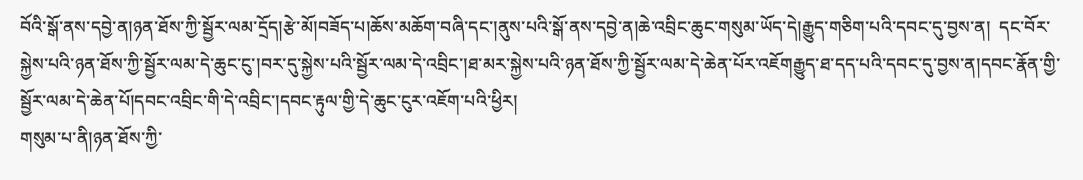བོའི་སྒོ་ནས་དབྱེ་ན།ཉན་ཐོས་ཀྱི་སྦྱོར་ལམ་དྲོད།རྩེ་མོ།བཟོད་པ།ཆོས་མཆོག་བཞི་དང་།ནུས་པའི་སྒོ་ནས་དབྱེ་ན།ཆེ་འབྲིང་ཆུང་གསུམ་ཡོད་དེ།རྒྱུད་གཅིག་པའི་དབང་དུ་བྱས་ན།  དང་བོར་སྐྱེས་པའི་ཉན་ཐོས་ཀྱི་སྦྱོར་ལམ་དེ་ཆུང་ངུ་།བར་དུ་སྐྱེས་པའི་སྦྱོར་ལམ་དེ་འབྲིང་།ཐ་མར་སྐྱེས་པའི་ཉན་ཐོས་ཀྱི་སྦྱོར་ལམ་དེ་ཆེན་པོར་འཇོགརྒྱུད་ཐ་དད་པའི་དབང་དུ་བྱས་ན།དབང་རྣོན་གྱི་སྦྱོར་ལམ་དེ་ཆེན་པོ།དབང་འབྲིང་གི་དེ་འབྲིང་།དབང་རྟུལ་གྱི་དེ་ཆུང་ངུར་འཇོག་པའི་ཕྱིར།
གསུམ་པ་ནི།ཉན་ཐོས་ཀྱི་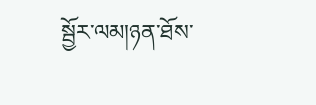སྦྱོར་ལམ།ཉན་ཐོས་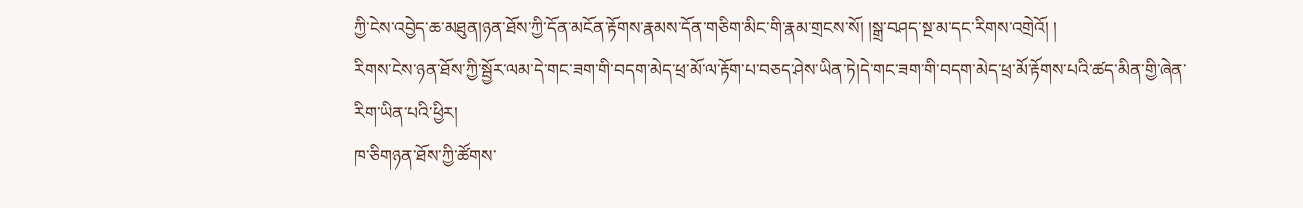ཀྱི་ངེས་འབྱེད་ཆ་མཐུན།ཉན་ཐོས་ཀྱི་དོན་མངོན་རྟོགས་རྣམས་དོན་གཅིག་མིང་གི་རྣམ་གྲངས་སོ། །སྒྲ་བཤད་སྔ་མ་དང་རིགས་འགྲེའོ། །
རིགས་ངེས་ཉན་ཐོས་ཀྱི་སྦྱོར་ལམ་དེ་གང་ཟག་གི་བདག་མེད་ཕྲ་མོ་ལ་རྟོག་པ་བཅད་ཤེས་ཡིན་ཏེ།དེ་གང་ཟག་གི་བདག་མེད་ཕྲ་མོ་རྟོགས་པའི་ཚད་མིན་གྱི་ཞེན་རིག་ཡིན་པའི་ཕྱིར།
ཁ་ཅིགཉན་ཐོས་ཀྱི་ཚོགས་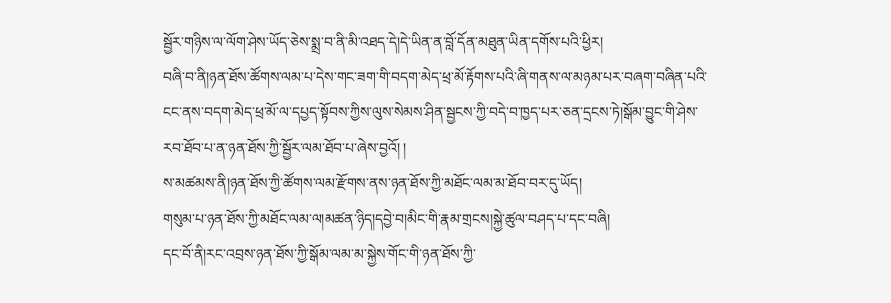སྦྱོར་གཉིས་ལ་ལོག་ཤེས་ཡོད་ཅེས་སྨྲ་བ་ནི་མི་འཐད་དེ།དེ་ཡིན་ན་བློ་དོན་མཐུན་ཡིན་དགོས་པའི་ཕྱིར།
བཞི་བ་ནི།ཉན་ཐོས་ཚོགས་ལམ་པ་དེས་གང་ཟག་གི་བདག་མེད་ཕྲ་མོ་རྟོགས་པའི་ཞི་གནས་ལ་མཉམ་པར་བཞག་བཞིན་པའི་ངང་ནས་བདག་མེད་ཕྲ་མོ་ལ་དཔྱད་སྟོབས་ཀྱིས་ལུས་སེམས་ཤིན་སྦྱངས་ཀྱི་བདེ་བ་ཁྱད་པར་ཅན་དྲངས་ཏེ།སྒོམ་བྱུང་གི་ཤེས་རབ་ཐོབ་པ་ན་ཉན་ཐོས་ཀྱི་སྦྱོར་ལམ་ཐོབ་པ་ཞེས་བྱའོ། །
ས་མཚམས་ནི།ཉན་ཐོས་ཀྱི་ཚོགས་ལམ་རྫོགས་ནས་ཉན་ཐོས་ཀྱི་མཐོང་ལམ་མ་ཐོབ་བར་དུ་ཡོད།
གསུམ་པ་ཉན་ཐོས་ཀྱི་མཐོང་ལམ་ལ།མཚན་ཉིད།དབྱེ་བ།མིང་གི་རྣམ་གྲངས།སྐྱེ་ཚུལ་བཤད་པ་དང་བཞི།
དང་བོ་ནི།རང་འབྲས་ཉན་ཐོས་ཀྱི་སྒོམ་ལམ་མ་སྐྱེས་གོང་གི་ཉན་ཐོས་ཀྱི་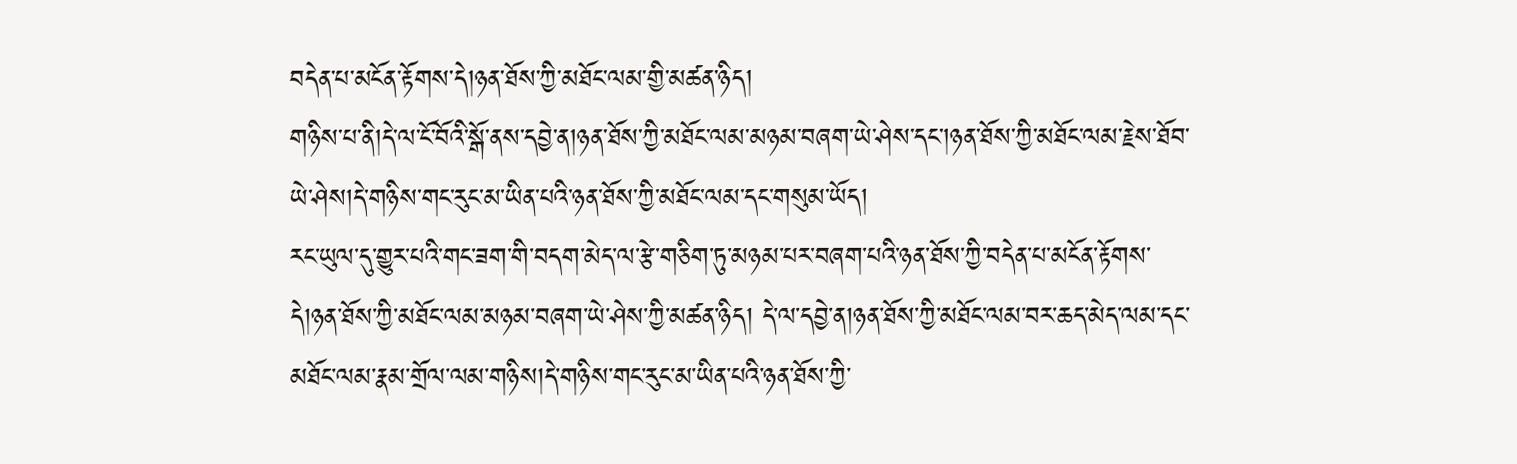བདེན་པ་མངོན་རྟོགས་དེ།ཉན་ཐོས་ཀྱི་མཐོང་ལམ་གྱི་མཚན་ཉིད།
གཉིས་པ་ནི།དེ་ལ་ངོ་བོའི་སྒོ་ནས་དབྱེ་ན།ཉན་ཐོས་ཀྱི་མཐོང་ལམ་མཉམ་བཞག་ཡེ་ཤེས་དང་།ཉན་ཐོས་ཀྱི་མཐོང་ལམ་རྗེས་ཐོབ་ཡེ་ཤེས།དེ་གཉིས་གང་རུང་མ་ཡིན་པའི་ཉན་ཐོས་ཀྱི་མཐོང་ལམ་དང་གསུམ་ཡོད།
རང་ཡུལ་དུ་གྱུར་པའི་གང་ཟག་གི་བདག་མེད་ལ་རྩེ་གཅིག་ཏུ་མཉམ་པར་བཞག་པའི་ཉན་ཐོས་ཀྱི་བདེན་པ་མངོན་རྟོགས་དེ།ཉན་ཐོས་ཀྱི་མཐོང་ལམ་མཉམ་བཞག་ཡེ་ཤེས་ཀྱི་མཚན་ཉིད། དེ་ལ་དབྱེ་ན།ཉན་ཐོས་ཀྱི་མཐོང་ལམ་བར་ཆད་མེད་ལམ་དང་མཐོང་ལམ་རྣམ་གྲོལ་ལམ་གཉིས།དེ་གཉིས་གང་རུང་མ་ཡིན་པའི་ཉན་ཐོས་ཀྱི་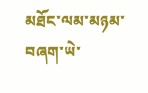མཐོང་ལམ་མཉམ་བཞག་ཡེ་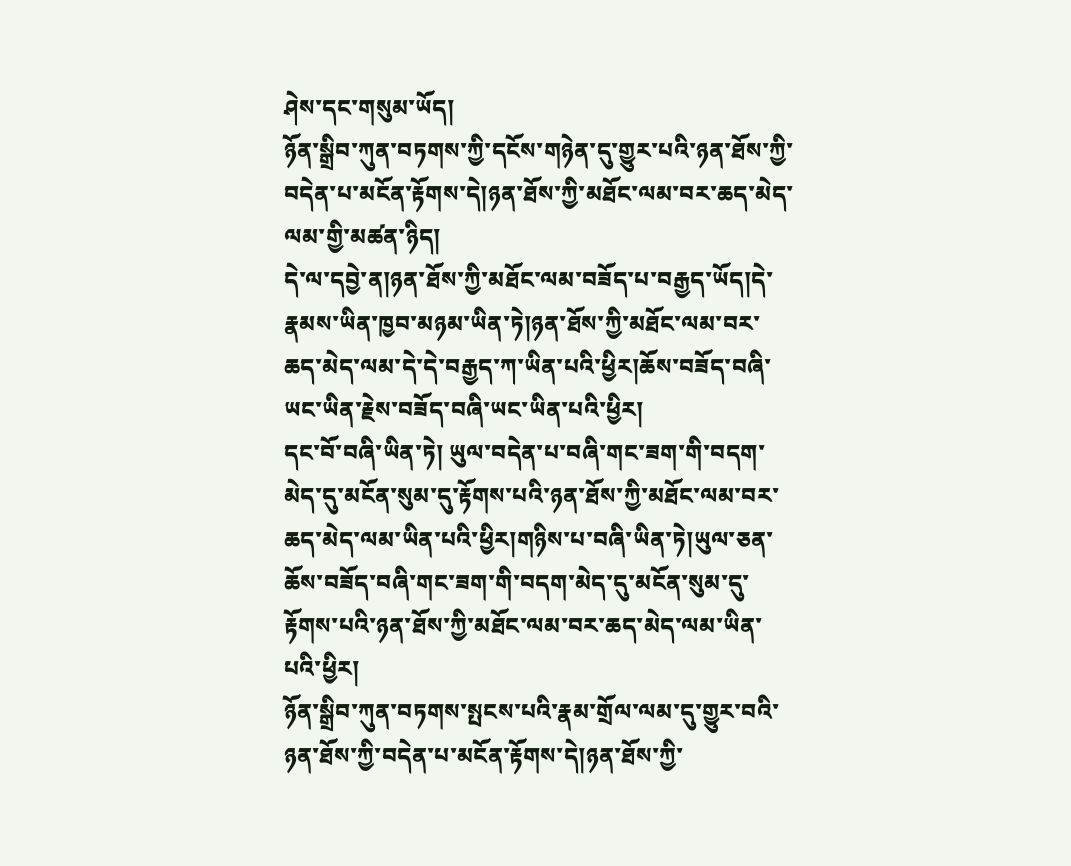ཤེས་དང་གསུམ་ཡོད།
ཉོན་སྒྲིབ་ཀུན་བཏགས་ཀྱི་དངོས་གཉེན་དུ་གྱུར་པའི་ཉན་ཐོས་ཀྱི་བདེན་པ་མངོན་རྟོགས་དེ།ཉན་ཐོས་ཀྱི་མཐོང་ལམ་བར་ཆད་མེད་ལམ་གྱི་མཚན་ཉིད།
དེ་ལ་དབྱེ་ན།ཉན་ཐོས་ཀྱི་མཐོང་ལམ་བཟོད་པ་བརྒྱད་ཡོད།དེ་རྣམས་ཡིན་ཁྱབ་མཉམ་ཡིན་ཏེ།ཉན་ཐོས་ཀྱི་མཐོང་ལམ་བར་ཆད་མེད་ལམ་དེ་དེ་བརྒྱད་ཀ་ཡིན་པའི་ཕྱིར།ཆོས་བཟོད་བཞི་ཡང་ཡིན་རྗེས་བཟོད་བཞི་ཡང་ཡིན་པའི་ཕྱིར།
དང་བོ་བཞི་ཡིན་ཏེ། ཡུལ་བདེན་པ་བཞི་གང་ཟག་གི་བདག་མེད་དུ་མངོན་སུམ་དུ་རྟོགས་པའི་ཉན་ཐོས་ཀྱི་མཐོང་ལམ་བར་ཆད་མེད་ལམ་ཡིན་པའི་ཕྱིར།གཉིས་པ་བཞི་ཡིན་ཏེ།ཡུལ་ཅན་ཆོས་བཟོད་བཞི་གང་ཟག་གི་བདག་མེད་དུ་མངོན་སུམ་དུ་རྟོགས་པའི་ཉན་ཐོས་ཀྱི་མཐོང་ལམ་བར་ཆད་མེད་ལམ་ཡིན་པའི་ཕྱིར།
ཉོན་སྒྲིབ་ཀུན་བཏགས་སྤངས་པའི་རྣམ་གྲོལ་ལམ་དུ་གྱུར་བའི་ཉན་ཐོས་ཀྱི་བདེན་པ་མངོན་རྟོགས་དེ།ཉན་ཐོས་ཀྱི་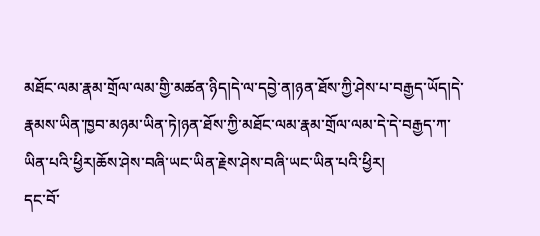མཐོང་ལམ་རྣམ་གྲོལ་ལམ་གྱི་མཚན་ཉིད།དེ་ལ་དབྱེ་ན།ཉན་ཐོས་ཀྱི་ཤེས་པ་བརྒྱད་ཡོད།དེ་རྣམས་ཡིན་ཁྱབ་མཉམ་ཡིན་ཏེ།ཉན་ཐོས་ཀྱི་མཐོང་ལམ་རྣམ་གྲོལ་ལམ་དེ་དེ་བརྒྱད་ཀ་ཡིན་པའི་ཕྱིར།ཆོས་ཤེས་བཞི་ཡང་ཡིན་རྗེས་ཤེས་བཞི་ཡང་ཡིན་པའི་ཕྱིར།
དང་བོ་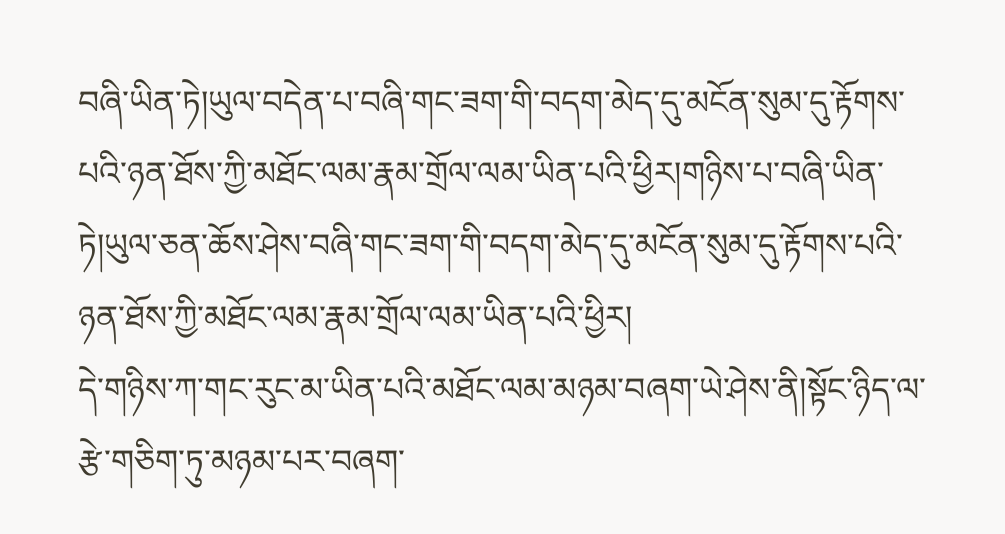བཞི་ཡིན་ཏེ།ཡུལ་བདེན་པ་བཞི་གང་ཟག་གི་བདག་མེད་དུ་མངོན་སུམ་དུ་རྟོགས་པའི་ཉན་ཐོས་ཀྱི་མཐོང་ལམ་རྣམ་གྲོལ་ལམ་ཡིན་པའི་ཕྱིར།གཉིས་པ་བཞི་ཡིན་ཏེ།ཡུལ་ཅན་ཆོས་ཤེས་བཞི་གང་ཟག་གི་བདག་མེད་དུ་མངོན་སུམ་དུ་རྟོགས་པའི་ཉན་ཐོས་ཀྱི་མཐོང་ལམ་རྣམ་གྲོལ་ལམ་ཡིན་པའི་ཕྱིར།
དེ་གཉིས་ཀ་གང་རུང་མ་ཡིན་པའི་མཐོང་ལམ་མཉམ་བཞག་ཡེ་ཤེས་ནི།སྟོང་ཉིད་ལ་རྩེ་གཅིག་ཏུ་མཉམ་པར་བཞག་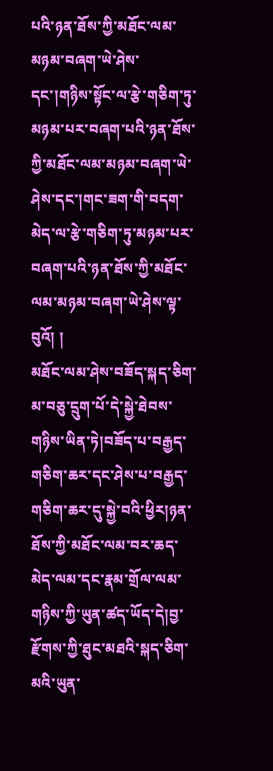པའི་ཉན་ཐོས་ཀྱི་མཐོང་ལམ་མཉམ་བཞག་ཡེ་ཤེས་དང་།གཉིས་སྟོང་ལ་རྩེ་གཅིག་ཏུ་མཉམ་པར་བཞག་པའི་ཉན་ཐོས་ཀྱི་མཐོང་ལམ་མཉམ་བཞག་ཡེ་ཤེས་དང་།གང་ཟག་གི་བདག་མེད་ལ་རྩེ་གཅིག་ཏུ་མཉམ་པར་བཞག་པའི་ཉན་ཐོས་ཀྱི་མཐོང་ལམ་མཉམ་བཞག་ཡེ་ཤེས་ལྟ་བུའོ། །
མཐོང་ལམ་ཤེས་བཟོད་སྐད་ཅིག་མ་བཅུ་དྲུག་པོ་དེ་སྐྱེ་ཐེབས་གཉིས་ཡིན་ཏེ།བཟོད་པ་བརྒྱད་གཅིག་ཆར་དང་ཤེས་པ་བརྒྱད་གཅིག་ཆར་དུ་སྐྱེ་བའི་ཕྱིར།ཉན་ཐོས་ཀྱི་མཐོང་ལམ་བར་ཆད་མེད་ལམ་དང་རྣམ་གྲོལ་ལམ་གཉིས་ཀྱི་ཡུན་ཚད་ཡོད་དེ།བྱ་རྫོགས་ཀྱི་ཐུང་མཐའི་སྐད་ཅིག་མའི་ཡུན་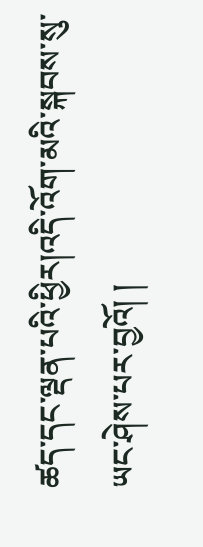ཚད་དང་ལྡན་པའི་ཕྱིར།འདི་འོག་མའི་སྐབས་སུ་ཡང་ཤེས་པར་བྱའོ། །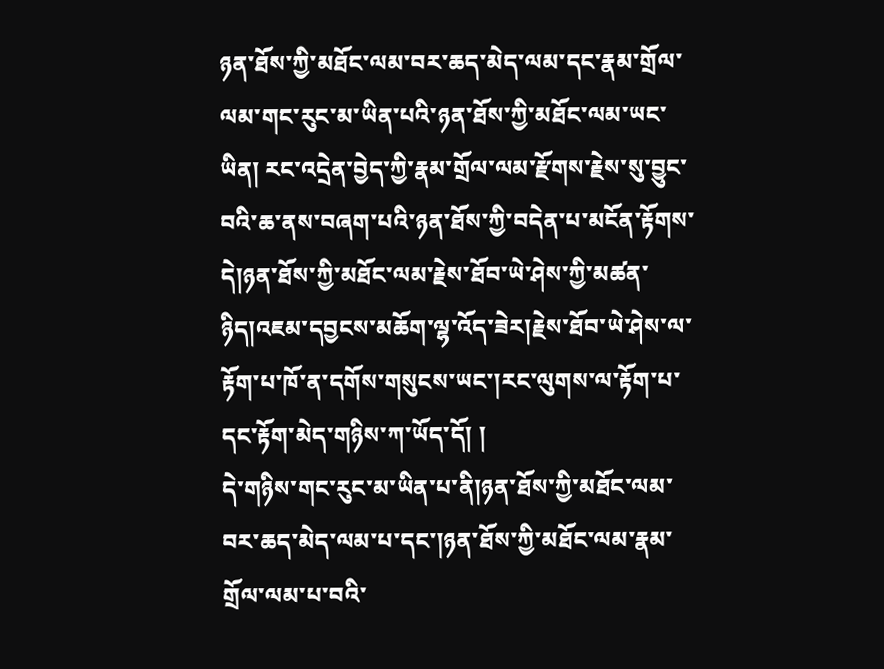ཉན་ཐོས་ཀྱི་མཐོང་ལམ་བར་ཆད་མེད་ལམ་དང་རྣམ་གྲོལ་ལམ་གང་རུང་མ་ཡིན་པའི་ཉན་ཐོས་ཀྱི་མཐོང་ལམ་ཡང་ཡིན། རང་འདྲེན་བྱེད་ཀྱི་རྣམ་གྲོལ་ལམ་རྫོགས་རྗེས་སུ་བྱུང་བའི་ཆ་ནས་བཞག་པའི་ཉན་ཐོས་ཀྱི་བདེན་པ་མངོན་རྟོགས་དེ།ཉན་ཐོས་ཀྱི་མཐོང་ལམ་རྗེས་ཐོབ་ཡེ་ཤེས་ཀྱི་མཚན་ཉིད།འཇམ་དབྱངས་མཆོག་ལྷ་འོད་ཟེར།རྗེས་ཐོབ་ཡེ་ཤེས་ལ་རྟོག་པ་ཁོ་ན་དགོས་གསུངས་ཡང་།རང་ལུགས་ལ་རྟོག་པ་དང་རྟོག་མེད་གཉིས་ཀ་ཡོད་དོ། །
དེ་གཉིས་གང་རུང་མ་ཡིན་པ་ནི།ཉན་ཐོས་ཀྱི་མཐོང་ལམ་བར་ཆད་མེད་ལམ་པ་དང་།ཉན་ཐོས་ཀྱི་མཐོང་ལམ་རྣམ་གྲོལ་ལམ་པ་བའི་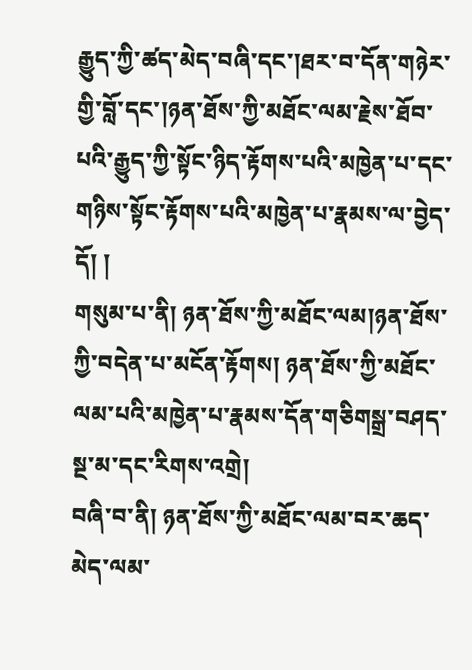རྒྱུད་ཀྱི་ཚད་མེད་བཞི་དང་།ཐར་བ་དོན་གཉེར་གྱི་བློ་དང་།ཉན་ཐོས་ཀྱི་མཐོང་ལམ་རྗེས་ཐོབ་པའི་རྒྱུད་ཀྱི་སྟོང་ཉིད་རྟོགས་པའི་མཁྱེན་པ་དང་གཉིས་སྟོང་རྟོགས་པའི་མཁྱེན་པ་རྣམས་ལ་བྱེད་དོ། །
གསུམ་པ་ནི། ཉན་ཐོས་ཀྱི་མཐོང་ལམ།ཉན་ཐོས་ཀྱི་བདེན་པ་མངོན་རྟོགས། ཉན་ཐོས་ཀྱི་མཐོང་ལམ་པའི་མཁྱེན་པ་རྣམས་དོན་གཅིགསྒྲ་བཤད་སྔ་མ་དང་རིགས་འགྲེ།
བཞི་བ་ནི། ཉན་ཐོས་ཀྱི་མཐོང་ལམ་བར་ཆད་མེད་ལམ་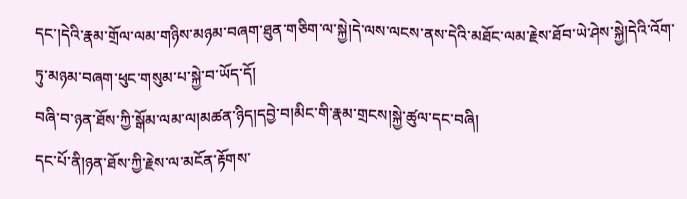དང་།དེའི་རྣམ་གྲོལ་ལམ་གཉིས་མཉམ་བཞག་ཐུན་གཅིག་ལ་སྐྱེ།དེ་ལས་ལངས་ནས་དེའི་མཐོང་ལམ་རྗེས་ཐོབ་ཡེ་ཤེས་སྐྱེ།དེའི་འོག་ཏུ་མཉམ་བཞག་ཕུང་གསུམ་པ་སྐྱེ་བ་ཡོད་དོ།
བཞི་བ་ཉན་ཐོས་ཀྱི་སྒོམ་ལམ་ལ།མཚན་ཉིད།དབྱེ་བ།མིང་གི་རྣམ་གྲངས།སྐྱེ་ཚུལ་དང་བཞི།
དང་པོ་ནི།ཉན་ཐོས་ཀྱི་རྗེས་ལ་མངོན་རྟོགས་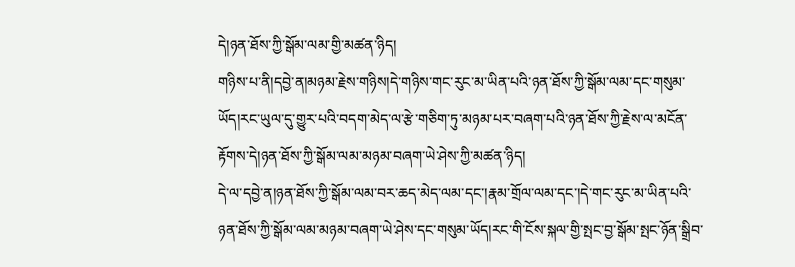དེ།ཉན་ཐོས་ཀྱི་སྒོམ་ལམ་གྱི་མཚན་ཉིད།
གཉིས་པ་ནི།དབྱེ་ན།མཉམ་རྗེས་གཉིས།དེ་གཉིས་གང་རུང་མ་ཡིན་པའི་ཉན་ཐོས་ཀྱི་སྒོམ་ལམ་དང་གསུམ་ཡོད།རང་ཡུལ་དུ་གྱུར་པའི་བདག་མེད་ལ་རྩེ་གཅིག་ཏུ་མཉམ་པར་བཞག་པའི་ཉན་ཐོས་ཀྱི་རྗེས་ལ་མངོན་རྟོགས་དེ།ཉན་ཐོས་ཀྱི་སྒོམ་ལམ་མཉམ་བཞག་ཡེ་ཤེས་ཀྱི་མཚན་ཉིད།
དེ་ལ་དབྱེ་ན།ཉན་ཐོས་ཀྱི་སྒོམ་ལམ་བར་ཆད་མེད་ལམ་དང་།རྣམ་གྲོལ་ལམ་དང་།དེ་གང་རུང་མ་ཡིན་པའི་ཉན་ཐོས་ཀྱི་སྒོམ་ལམ་མཉམ་བཞག་ཡེ་ཤེས་དང་གསུམ་ཡོད།རང་གི་ངོས་སྐལ་གྱི་སྤང་བྱ་སྒོམ་སྤང་ཉོན་སྒྲིབ་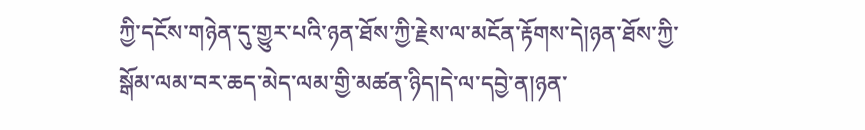ཀྱི་དངོས་གཉེན་དུ་གྱུར་པའི་ཉན་ཐོས་ཀྱི་རྗེས་ལ་མངོན་རྟོགས་དེ།ཉན་ཐོས་ཀྱི་སྒོམ་ལམ་བར་ཆད་མེད་ལམ་གྱི་མཚན་ཉིད།དེ་ལ་དབྱེ་ན།ཉན་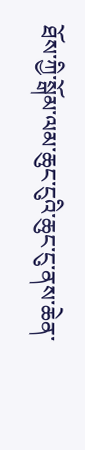ཐོས་ཀྱི་སྒོམ་ལམ་ཆུང་ངུའི་ཆུང་ངུ་ནས་ཆེན་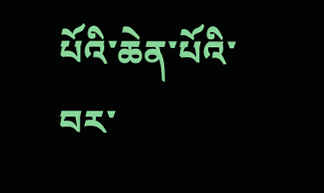པོའི་ཆེན་པོའི་བར་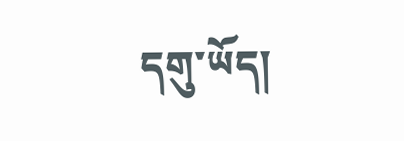དགུ་ཡོད།